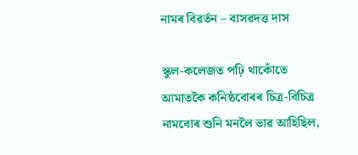নামৰ বিৱৰ্তন – বাসৱদত্ত দাস

স্কুল-কলেজত পঢ়ি থাকোঁতে আমাতকৈ কনিষ্ঠবোৰৰ চিত্ৰ-বিচিত্ৰ নামবোৰ শুনি মনলৈ ভাৱ আহিছিল,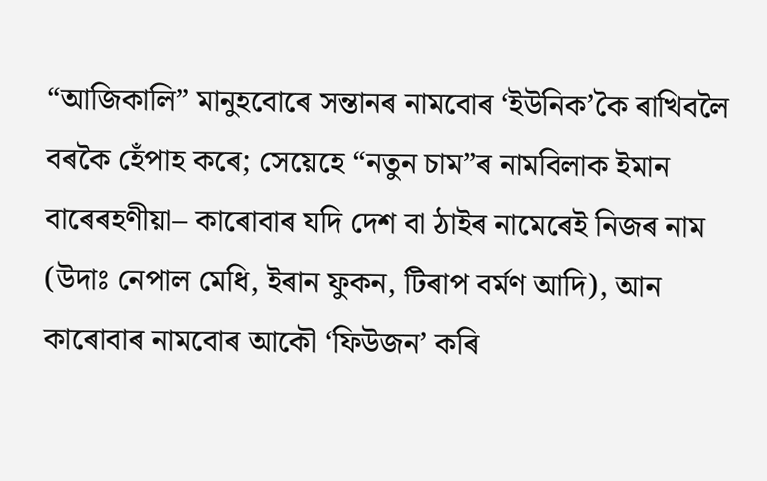“আজিকালি” মানুহবোৰে সন্তানৰ নামবোৰ ‘ইউনিক’কৈ ৰাখিবলৈ বৰকৈ হেঁপাহ কৰে; সেয়েহে “নতুন চাম”ৰ নামবিলাক ইমান বাৰেৰহণীয়া– কাৰোবাৰ যদি দেশ বা ঠাইৰ নামেৰেই নিজৰ নাম (উদাঃ নেপাল মেধি, ইৰান ফুকন, টিৰাপ বৰ্মণ আদি), আন কাৰোবাৰ নামবোৰ আকৌ ‘ফিউজন’ কৰি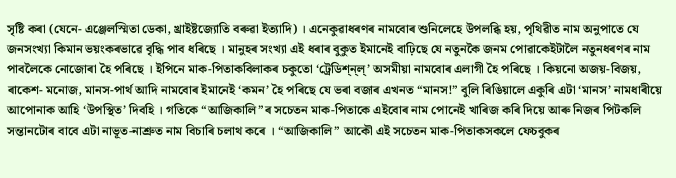সৃষ্টি কৰা (যেনে- এঞ্জেলস্মিতা ডেকা, খ্ৰাইষ্টজ্যোতি বৰুৱা ইত্যাদি) । এনেকুৱাধৰণৰ নামবোৰ শুনিলেহে উপলব্ধি হয়, পৃথিৱীত নাম অনুপাতে যে জনসংখ্যা কিমান ভয়ংকৰভাৱে বৃদ্ধি পাব ধৰিছে । মানুহৰ সংখ্যা এই ধৰাৰ বুকুত ইমানেই বাঢ়িছে যে নতুনকৈ জনম পোৱাকেইটালৈ নতুনধৰণৰ নাম পাবলৈকে নোজোৰা হৈ পৰিছে । ইপিনে মাক-পিতাকবিলাকৰ চকুতো ‘ট্ৰেডিশ্‌ন্‌ল্‌’ অসমীয়া নামবোৰ এলাগী হৈ পৰিছে । কিয়নো অজয়-বিজয়, ৰাকেশ- মনোজ, মানস-পাৰ্থ আদি নামবোৰ ইমানেই ‘কমন’ হৈ পৰিছে যে ভৰা বজাৰ এখনত “মানস!” বুলি ৰিঙিয়ালে একুৰি এটা ‘মানস’ নামধাৰীয়ে আপোনাক আহি ‘উপস্থিত’ দিবহি । গতিকে “আজিকালি”ৰ সচেতন মাক-পিতাকে এইবোৰ নাম পোনেই খাৰিজ কৰি দিয়ে আৰু নিজৰ পিটকলি সন্তানটোৰ বাবে এটা নাভূত-নাশ্ৰুত নাম বিচাৰি চলাথ কৰে । “আজিকালি” আকৌ এই সচেতন মাক-পিতাকসকলে ফেচবুকৰ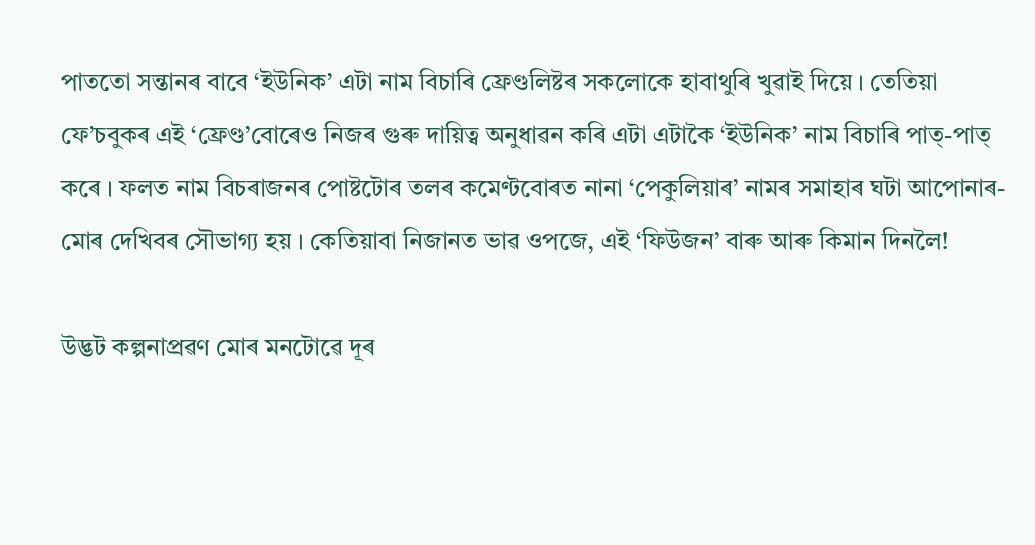পাততো সন্তানৰ বাবে ‘ইউনিক’ এটা নাম বিচাৰি ফ্ৰেণ্ডলিষ্টৰ সকলোকে হাবাথুৰি খুৱাই দিয়ে । তেতিয়া ফে’চবুকৰ এই ‘ফ্ৰেণ্ড’বোৰেও নিজৰ গুৰু দায়িত্ব অনুধাৱন কৰি এটা এটাকৈ ‘ইউনিক’ নাম বিচাৰি পাত্-পাত্ কৰে । ফলত নাম বিচৰাজনৰ পোষ্টটোৰ তলৰ কমেণ্টবোৰত নানা ‘পেকুলিয়াৰ’ নামৰ সমাহাৰ ঘটা আপোনাৰ-মোৰ দেখিবৰ সৌভাগ্য হয় । কেতিয়াবা নিজানত ভাৱ ওপজে, এই ‘ফিউজন’ বাৰু আৰু কিমান দিনলৈ!

উদ্ভট কল্পনাপ্ৰৱণ মোৰ মনটোৱে দূৰ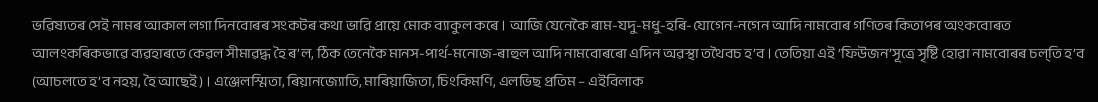ভৱিষ্যতৰ সেই নামৰ আকাল লগা দিনবোৰৰ সংকটৰ কথা ভাৱি প্ৰায়ে মোক ব্যাকুল কৰে । আজি যেনেকৈ ৰাম-যদু-মধু-হৰি-যোগেন-নগেন আদি নামবোৰ গণিতৰ কিতাপৰ অংকবোৰত আলংকৰিকভাৱে ব্যৱহাৰতে কেৱল সীমাৱদ্ধ হৈ ৰ’ল, ঠিক তেনেকৈ মানস-পাৰ্থ-মনোজ-ৰাহুল আদি নামবোৰৰো এদিন অৱস্থা তথৈবচ হ’ব । তেতিয়া এই ‘ফিউজন’সূত্ৰে সৃষ্টি হোৱা নামবোৰৰ চল্‌তি হ’ব (আচলতে হ’ব নহয়, হৈ আছেই) । এঞ্জেলস্মিতা, ৰিয়ানজ্যোতি, মাৰিয়াজিতা, চিংকিমণি, এলভিছ প্ৰতিম – এইবিলাক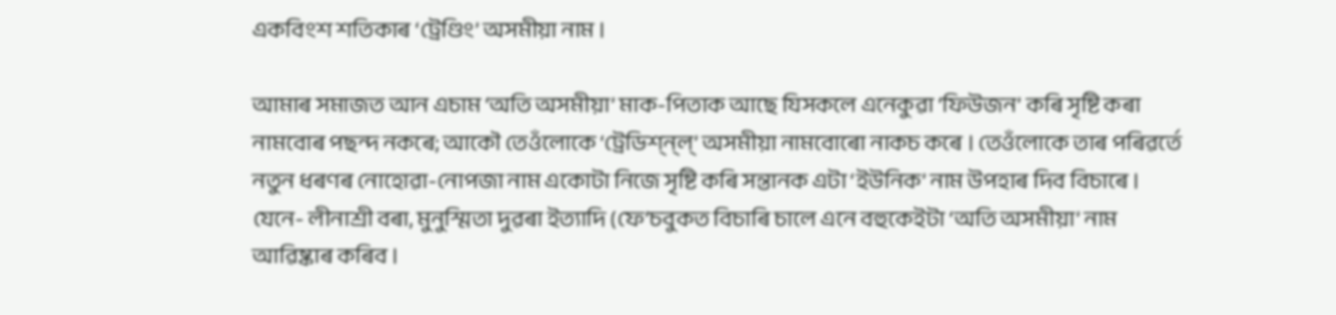একবিংশ শতিকাৰ ‘ট্ৰেণ্ডিং’ অসমীয়া নাম ।

আমাৰ সমাজত আন এচাম ‘অতি অসমীয়া’ মাক-পিতাক আছে যিসকলে এনেকুৱা ‘ফিউজন’ কৰি সৃষ্টি কৰা নামবোৰ পছন্দ নকৰে; আকৌ তেওঁলোকে ‘ট্ৰেডিশ্‌ন্‌ল্‌’ অসমীয়া নামবোৰো নাকচ কৰে । তেওঁলোকে তাৰ পৰিৱৰ্তে নতুন ধৰণৰ নোহোৱা-নোপজা নাম একোটা নিজে সৃষ্টি কৰি সন্তানক এটা ‘ইউনিক’ নাম উপহাৰ দিব বিচাৰে । যেনে- লীনাশ্ৰী বৰা, মুনুস্মিতা দুৱৰা ইত্যাদি (ফে’চবুকত বিচাৰি চালে এনে বহুকেইটা ‘অতি অসমীয়া’ নাম আৱিষ্কাৰ কৰিব ।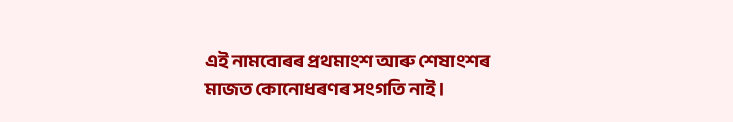এই নামবোৰৰ প্ৰথমাংশ আৰু শেষাংশৰ মাজত কোনোধৰণৰ সংগতি নাই ।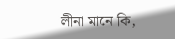লীনা মানে কি,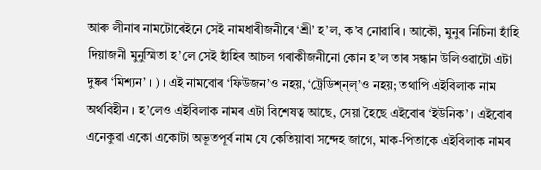আৰু লীনাৰ নামটোৰেইনে সেই নামধাৰীজনীৰে ‘শ্ৰী’ হ’ল, ক’ব নোৱাৰি । আকৌ, মুনুৰ নিচিনা হাঁহি দিয়াজনী মুনুস্মিতা হ’লে সেই হাঁহিৰ আচল গৰাকীজনীনো কোন হ’ল তাৰ সন্ধান উলিওৱাটো এটা দুষ্কৰ ‘মিশ্যন’ । ) । এই নামবোৰ ‘ফিউজন’ও নহয়, ‘ট্ৰেডিশ্‌ন্‌ল্‌’ও নহয়; তথাপি এইবিলাক নাম অৰ্থবিহীন । হ’লেও এইবিলাক নামৰ এটা বিশেষত্ব আছে, সেয়া হৈছে এইবোৰ ‘ইউনিক’ । এইবোৰ এনেকুৱা একো একোটা অভূতপূৰ্ব নাম যে কেতিয়াবা সন্দেহ জাগে, মাক-পিতাকে এইবিলাক নামৰ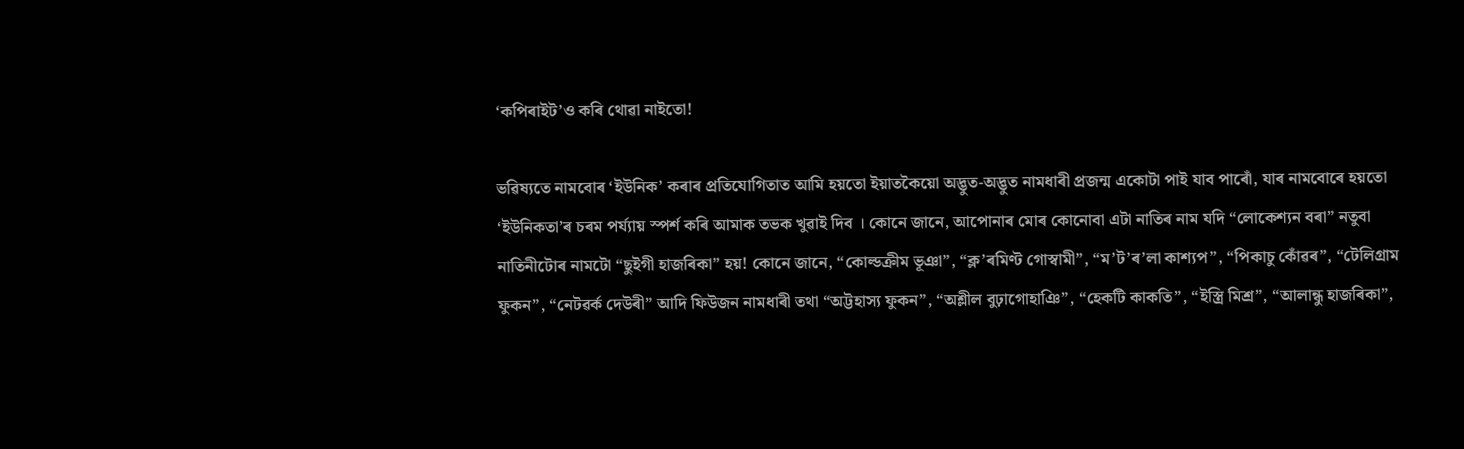‘কপিৰাইট’ও কৰি থোৱা নাইতো!

ভৱিষ্যতে নামবোৰ ‘ইউনিক’ কৰাৰ প্ৰতিযোগিতাত আমি হয়তো ইয়াতকৈয়ো অদ্ভুত-অদ্ভুত নামধাৰী প্ৰজন্ম একোটা পাই যাব পাৰোঁ, যাৰ নামবোৰে হয়তো ‘ইউনিকতা’ৰ চৰম পৰ্য্যায় স্পৰ্শ কৰি আমাক তভক খুৱাই দিব । কোনে জানে, আপোনাৰ মোৰ কোনোবা এটা নাতিৰ নাম যদি “লোকেশ্যন বৰা” নতুবা নাতিনীটোৰ নামটো “ছুইগী হাজৰিকা” হয়! কোনে জানে, “কোল্ডক্ৰীম ভূঞা”, “ক্ল’ৰমিণ্ট গোস্বামী”, “ম’ট’ৰ’লা কাশ্যপ”, “পিকাচু কোঁৱৰ”, “টেলিগ্ৰাম ফুকন”, “নেটৱৰ্ক দেউৰী” আদি ফিউজন নামধাৰী তথা “অট্টহাস্য ফুকন”, “অশ্লীল বুঢ়াগোহাঞি”, “হেকটি কাকতি”, “ইস্ত্ৰি মিশ্ৰ”, “আলান্ধু হাজৰিকা”,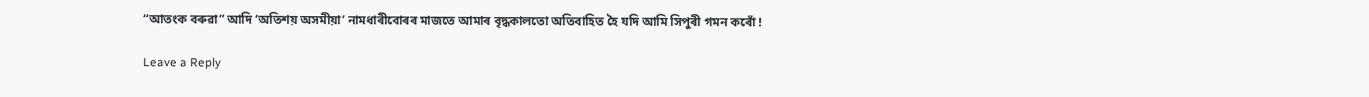“আতংক বৰুৱা” আদি ‘অতিশয় অসমীয়া’ নামধাৰীবোৰৰ মাজতে আমাৰ বৃদ্ধকালতো অতিবাহিত হৈ যদি আমি সিপুৰী গমন কৰোঁ !

Leave a Reply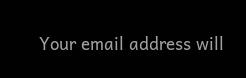Your email address will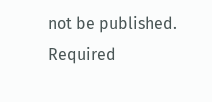not be published. Required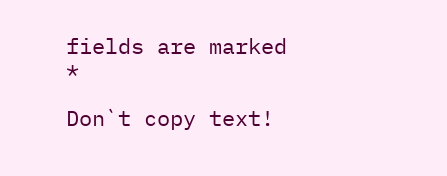fields are marked *

Don`t copy text!